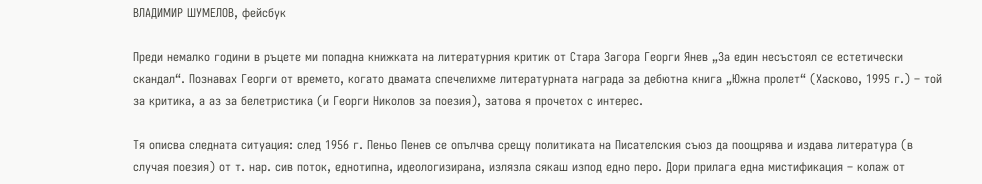ВЛАДИМИР ШУМЕЛОВ, фейсбук

Преди немалко години в ръцете ми попадна книжката на литературния критик от Стара Загора Георги Янев „За един несъстоял се естетически скандал“. Познавах Георги от времето, когато двамата спечелихме литературната награда за дебютна книга „Южна пролет“ (Хасково, 1995 г.) – той за критика, а аз за белетристика (и Георги Николов за поезия), затова я прочетох с интерес.

Тя описва следната ситуация: след 1956 г. Пеньо Пенев се опълчва срещу политиката на Писателския съюз да поощрява и издава литература (в случая поезия) от т. нар. сив поток, еднотипна, идеологизирана, излязла сякаш изпод едно перо. Дори прилага една мистификация – колаж от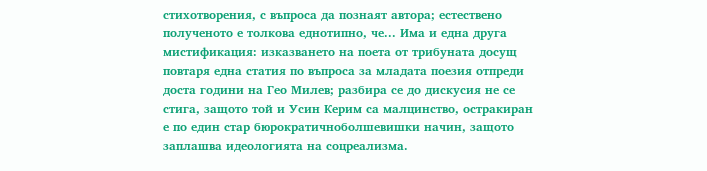стихотворения, с въпроса да познаят автора; естествено полученото е толкова еднотипно, че... Има и една друга мистификация: изказването на поета от трибуната досущ повтаря една статия по въпроса за младата поезия отпреди доста години на Гео Милев; разбира се до дискусия не се стига, защото той и Усин Керим са малцинство, остракиран е по един стар бюрократичноболшевишки начин, защото заплашва идеологията на соцреализма.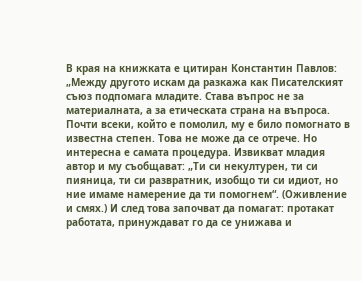В края на книжката е цитиран Константин Павлов: „Между другото искам да разкажа как Писателският съюз подпомага младите. Става въпрос не за материалната, а за етическата страна на въпроса. Почти всеки, който е помолил, му е било помогнато в известна степен. Това не може да се отрече. Но интересна е самата процедура. Извикват младия автор и му съобщават: „Ти си некултурен, ти си пияница, ти си развратник, изобщо ти си идиот, но ние имаме намерение да ти помогнем“. (Оживление и смях.) И след това започват да помагат: протакат работата, принуждават го да се унижава и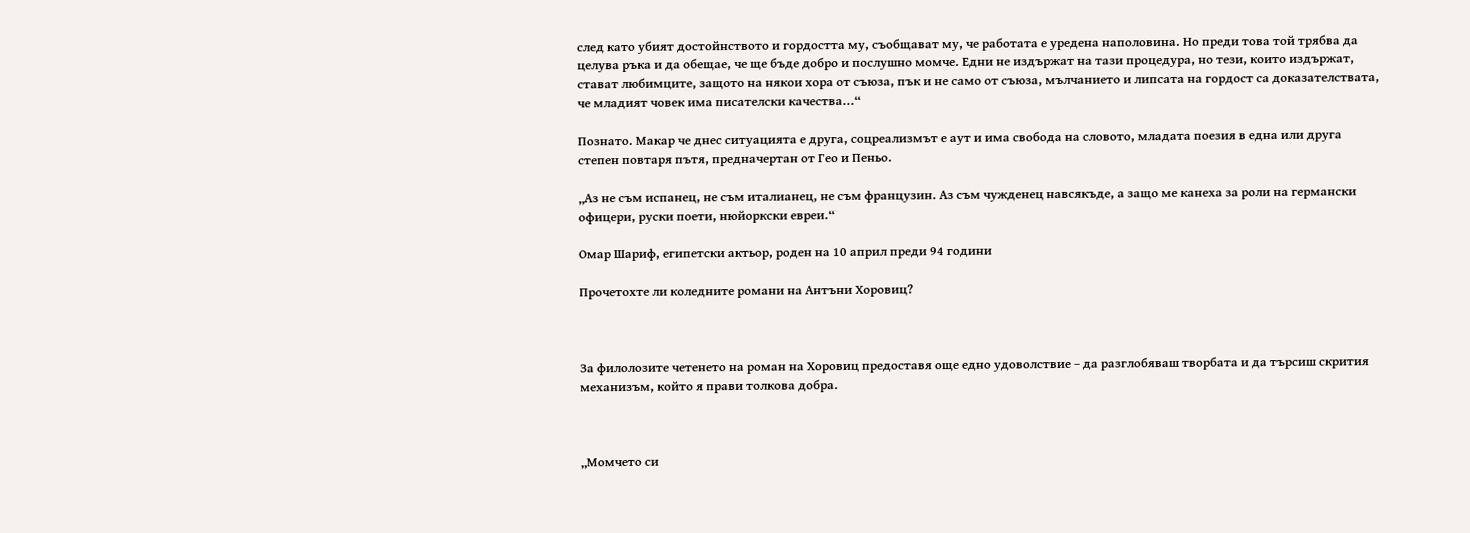след като убият достойнството и гордостта му, съобщават му, че работата е уредена наполовина. Но преди това той трябва да целува ръка и да обещае, че ще бъде добро и послушно момче. Едни не издържат на тази процедура, но тези, които издържат, стават любимците, защото на някои хора от съюза, пък и не само от съюза, мълчанието и липсата на гордост са доказателствата, че младият човек има писателски качества...“

Познато. Макар че днес ситуацията е друга, соцреализмът е аут и има свобода на словото, младата поезия в една или друга степен повтаря пътя, предначертан от Гео и Пеньо.

„Аз не съм испанец, не съм италианец, не съм французин. Аз съм чужденец навсякъде, а защо ме канеха за роли на германски офицери, руски поети, нюйоркски евреи.“

Омар Шариф, египетски актьор, роден на 10 април преди 94 години

Прочетохте ли коледните романи на Антъни Хоровиц?



За филолозите четенето на роман на Хоровиц предоставя още едно удоволствие – да разглобяваш творбата и да търсиш скрития механизъм, който я прави толкова добра.



„Момчето си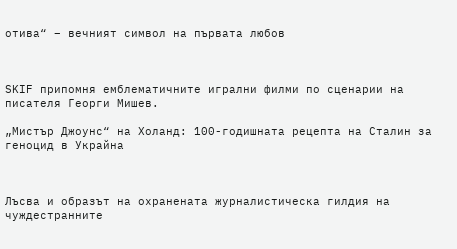отива“ – вечният символ на първата любов



SKIF припомня емблематичните игрални филми по сценарии на писателя Георги Мишев.

„Мистър Джоунс“ на Холанд: 100-годишната рецепта на Сталин за геноцид в Украйна



Лъсва и образът на охранената журналистическа гилдия на чуждестранните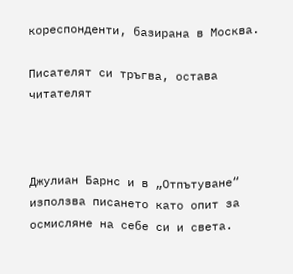кореспонденти, базирана в Москва.

Писателят си тръгва, остава читателят



Джулиан Барнс и в „Отпътуване“ използва писането като опит за осмисляне на себе си и света.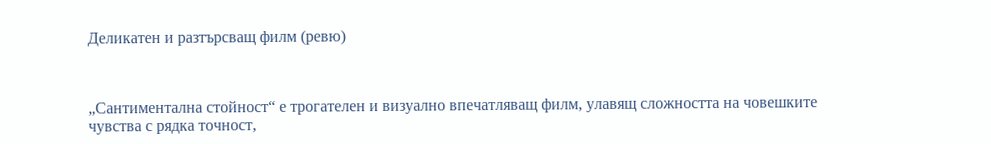Деликатен и разтърсващ филм (ревю)



„Сантиментална стойност“ е трогателен и визуално впечатляващ филм, улавящ сложността на човешките чувства с рядка точност,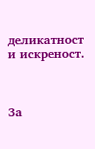деликатност и искреност.



За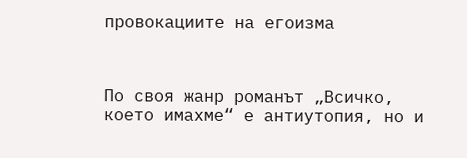провокациите на егоизма



По своя жанр романът „Всичко, което имахме“ е антиутопия, но и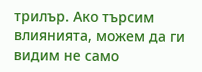трилър. Ако търсим влиянията, можем да ги видим не само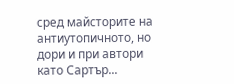сред майсторите на антиутопичното, но дори и при автори като Сартър...